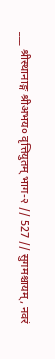___ श्रीस्थानाङ्ग श्रीअभय० वृत्तियुतम् भाग-२ // 527 // सुगमश्चायम्, नवरं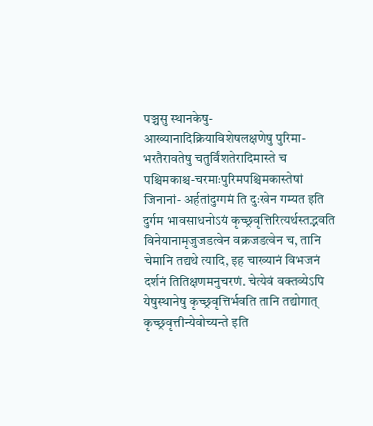पञ्चसु स्थानकेषु- आख्यानादिक्रियाविशेषलक्षणेषु पुरिमा- भरतैरावतेषु चतुर्विंशतेरादिमास्ते च पश्चिमकाश्च-चरमाःपुरिमपश्चिमकास्तेषां जिनानां- अर्हतांदुग्गमं ति दुःखेन गम्यत इति दुर्गम भावसाधनोऽयं कृच्छ्रवृत्तिरित्यर्थस्तद्भवति विनेयानामृजुजडत्वेन वक्रजडत्वेन च, तानि चेमानि तद्यथे त्यादि, इह चाख्यानं विभजनं दर्शनं तितिक्षणमनुचरणं. चेत्येवं वक्तव्येऽपि येषुस्थानेषु कृच्छ्रवृत्तिर्भवति तानि तद्योगात् कृच्छ्रवृत्तीन्येवोच्यन्ते इति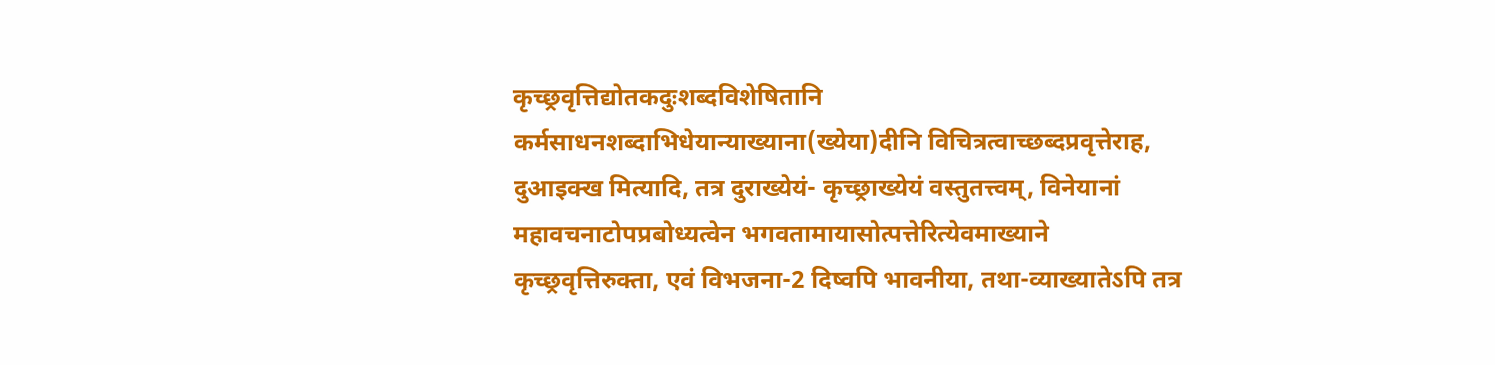कृच्छ्रवृत्तिद्योतकदुःशब्दविशेषितानि कर्मसाधनशब्दाभिधेयान्याख्याना(ख्येया)दीनि विचित्रत्वाच्छब्दप्रवृत्तेराह, दुआइक्ख मित्यादि, तत्र दुराख्येयं- कृच्छ्राख्येयं वस्तुतत्त्वम्, विनेयानां महावचनाटोपप्रबोध्यत्वेन भगवतामायासोत्पत्तेरित्येवमाख्याने कृच्छ्रवृत्तिरुक्ता, एवं विभजना-2 दिष्वपि भावनीया, तथा-व्याख्यातेऽपि तत्र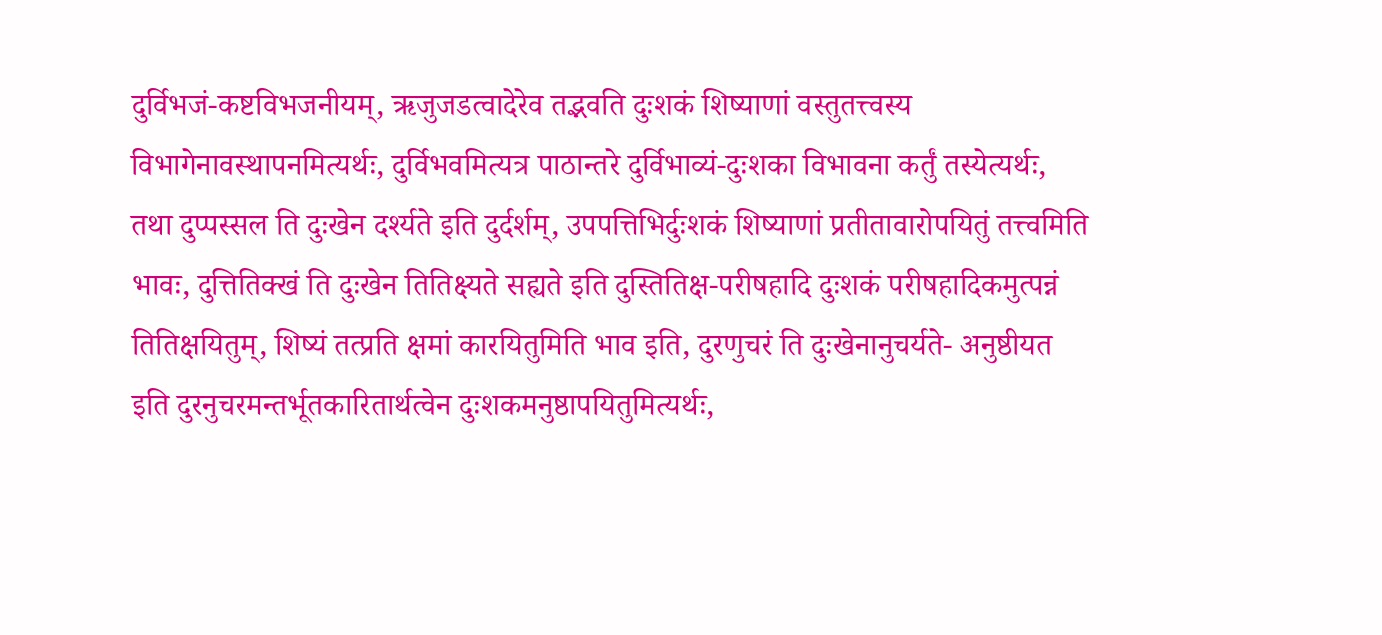दुर्विभजं-कष्टविभजनीयम्, ऋजुजडत्वादेरेव तद्भवति दुःशकं शिष्याणां वस्तुतत्त्वस्य विभागेनावस्थापनमित्यर्थः, दुर्विभवमित्यत्र पाठान्तरे दुर्विभाव्यं-दुःशका विभावना कर्तुं तस्येत्यर्थः, तथा दुप्पस्सल ति दुःखेन दर्श्यते इति दुर्दर्शम्, उपपत्तिभिर्दुःशकं शिष्याणां प्रतीतावारोपयितुं तत्त्वमिति भावः, दुत्तितिक्खं ति दुःखेन तितिक्ष्यते सह्यते इति दुस्तितिक्ष-परीषहादि दुःशकं परीषहादिकमुत्पन्नं तितिक्षयितुम्, शिष्यं तत्प्रति क्षमां कारयितुमिति भाव इति, दुरणुचरं ति दुःखेनानुचर्यते- अनुष्ठीयत इति दुरनुचरमन्तर्भूतकारितार्थत्वेन दुःशकमनुष्ठापयितुमित्यर्थः,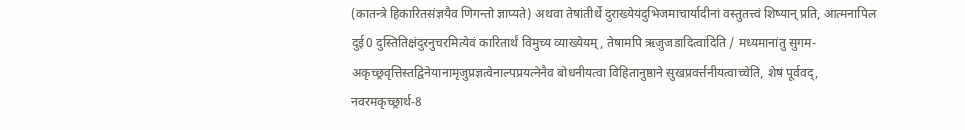(कातन्त्रे हिकारितसंज्ञयैव णिगन्तो ज्ञाप्यते) अथवा तेषांतीर्थे दुराख्येयंदुभिजमाचार्यादीनां वस्तुतत्त्वं शिष्यान् प्रति, आत्मनापिल दुई0 दुस्तितिक्षंदुरनुचरमित्येवं कारितार्थं विमुच्य व्याख्येयम्, तेषामपि ऋजुजडादित्वादिति / मध्यमानांतु सुगम-अकृच्छ्रवृत्तिस्तद्विनेयानामृजुप्रज्ञत्वेनाल्पप्रयत्नेनैव बोधनीयत्वा विहितानुष्ठाने सुखप्रवर्त्तनीयत्वाच्चेति, शेषं पूर्ववद्, नवरमकृच्छ्रार्थ-8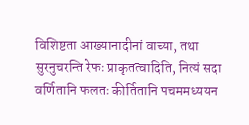विशिष्टता आख्यानादीनां वाच्या, तथा सुरनुचरन्ति रेफः प्राकृतत्वादिति, नित्यं सदा वर्णितानि फलतः कीर्तितानि पचममध्ययन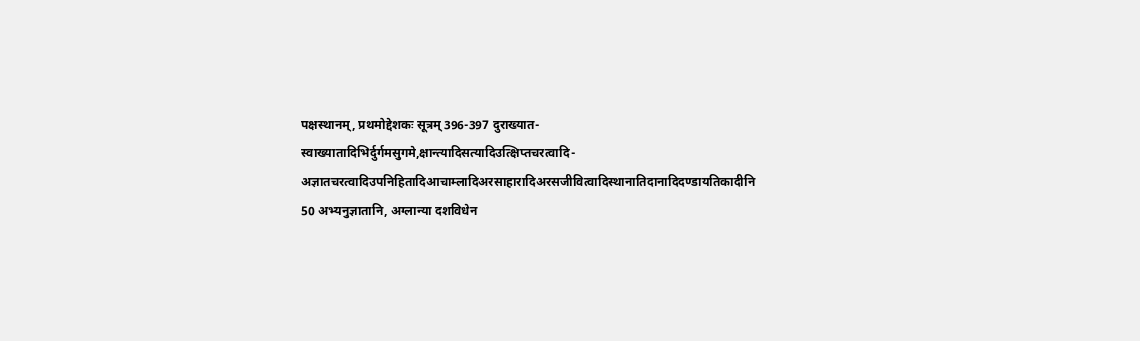पक्षस्थानम्, प्रथमोद्देशकः सूत्रम् 396-397 दुराख्यात-स्वाख्यातादिभिर्दुर्गमसुगमे,क्षान्त्यादिसत्यादिउत्क्षिप्तचरत्वादि-अज्ञातचरत्वादिउपनिहितादिआचाम्लादिअरसाहारादिअरसजीवित्वादिस्थानातिदानादिदण्डायतिकादीनि 50 अभ्यनुज्ञातानि, अग्लान्या दशविधेन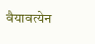वैयावत्येन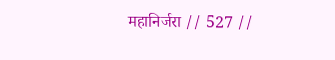महानिर्जरा // 527 //